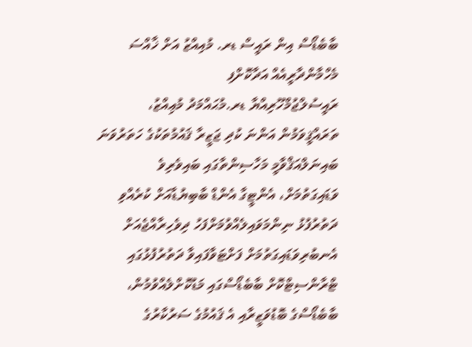ބާބެޑޯސް އިން ރައީސް ޑރ. މުއިއްޒު އަށް ޚާއްސަ މެހްމާންދާރީއެއް އަދާކޮށްފި
ރައީސުލްޖުމްހޫރިއްޔާ ޑރ.މުޙައްމަދު މުޢިއްޒު، ތަރައްޤީވަމުން އަންނަ ކުދި ޖަޒީރާ ޤައުމުތަކުގެ ހަތަރުވަނަ ބައިނަލްއަޤްވާމީ މަހާސިންތާގައި ބައިވެރިވެ ވަޑައިގަތުމަށް، އެންޓީގާ އެންޑް ބާބިޔުޑާއަށް ކުރެއްވި ދަތުރުފުޅު ނިންމަވައިލެއްވުމަށްފަހު ދިވެހިރާއްޖެއަށް އެނބުރިވަޑައިގަތުމަށް ފަށްޓަވާފައިވާ ދަތުރުފުޅުގައި ޓްރާންސިޓްކޮށް ބާބެޑޯސްގައި މަޑުކޮށްލެއްވުމުން، ބާބެޑޯސްގެ ބޮޑުވަޒީރާއި އެ ޤައުމުގެ ސަރުކާރުގެ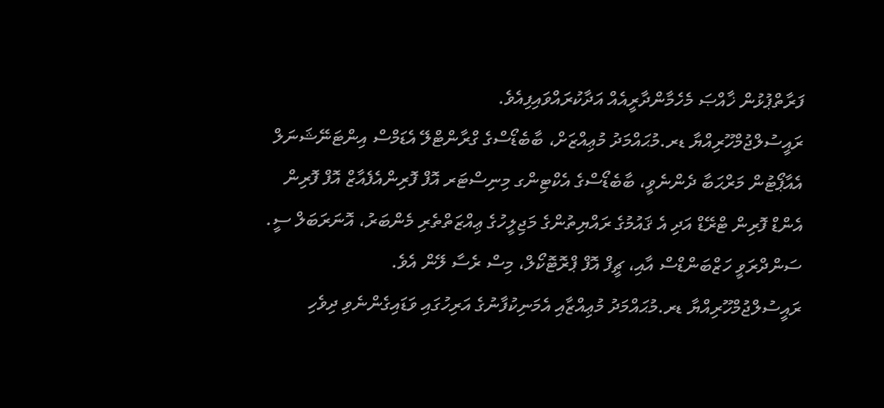ފަރާތްޕުޅުން ޚާއްޞަ މެހެމާންދާރީއެއް އަދާކުރައްވައިފިއެވެ.
ރައީސުލްޖުމްހޫރިއްޔާ ޑރ.މުޙައްމަދު މުޢިއްޒަށް، ބާބެޑޯސްގެ ގްރާންޓްލޭ އެޑަމްސް އިންޓަނޭޝަނަލް އެއާޕޯޓުން މަރްޙަބާ ދެންނެވީ، ބާބެޑޯސްގެ އެކްޓިންގ މިނިސްޓަރ އޮފް ފޮރިންއެފެއާޒް އޮފް ފޮރިން އެންޑް ފޮރިން ޓްރޭޑް އަދި އެ ޤައުމުގެ ރައްޔިތުންގެ މަޖިލީހުގެ ޢިއްޒަތްތެރި މެންބަރު، އޮނަރަބަލް ސީ. ސަންދްރަވީ ހަޒްބަންޑްސް އާއި، ޗީފް އޮފް ޕްރޮޓޮކޯލް، މިސް ރެސާ ލޭން އެވެ.
ރައީސުލްޖުމްހޫރިއްޔާ ޑރ.މުޙައްމަދު މުޢިއްޒާއި އެމަނިކުފާނުގެ އަރިހުގައި ވަޑައިގެންނެވި ދިވެހި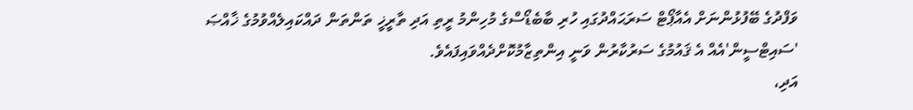ވަފްދުގެ ބޭފުޅުންނަށް އެއާޕޯޓް ސަރަޙައްދުގައި ހުރި ބާބެޑޯސްގެ މުހިންމު ރީތި އަދި ތާރީޚީ ތަންތަން ދައްކައިލެއްވުމުގެ ޚާއްޞަ 'ސައިޓްސީން'އެއް އެ ޤައުމުގެ ސަރުކާރުން ވަނީ އިންތިޒާމުކޮށްދެއްވައިފައެވެ.
އަދި،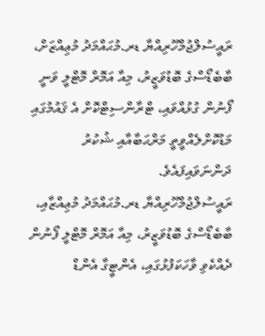ރައީސުލްޖުމްހޫރިއްޔާ ޑރ.މުޙައްމަދު މުޢިއްޒަށް، ބާބެޑޯސްގެ ބޮޑުވަޒީރު، މިއާ އަމޮރް މޮޓްލީ ވަނީ ފޯނުން ގުޅުއްވައި، ޓްރާންސިޓްކޮށް އެ ޤައުމުގައި މަޑުކޮށްލެއްވީތީ މަރްޙަބާއާއި ޝުކުރު ދަންނަވައިފައެވެ.
ރައީސުލްޖުމްހޫރިއްޔާ ޑރ.މުޙައްމަދު މުޢިއްޒާއި، ބާބެޑޯސްގެ ބޮޑުވަޒީރު، މިއާ އަމޮރް މޮޓްލީ ފޯނުން ދެއްކެވި ވާހަކަފުޅުގައި، އެންޓީގާ އެންޑް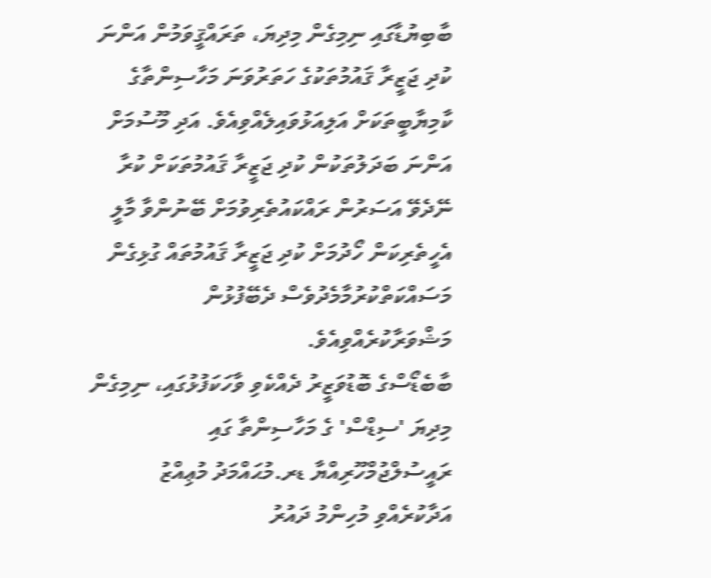ބާބިޔުޑާގައި ނިމިގެން މިދިޔަ، ތަރައްޤީވަމުން އަންނަ ކުދި ޖަޒީރާ ޤައުމުތަކުގެ ހަތަރުވަނަ މަހާސިންތާގެ ކާމިޔާބީތަކަށް އަލިއަޅުވައިލެއްވިއެވެ. އަދި މޫސުމަށް އަންނަ ބަދަލުތަކުން ކުދި ޖަޒީރާ ޤައުމުތަކަށް ކުރާ ނޭދެވޭ އަސަރުން ރައްކައުތެރިވުމަށް ބޭނުންވާ މާލީ އެހީތެރިކަން ހޯދުމަށް ކުދި ޖަޒީރާ ޤައުމުތައް ގުޅިގެން މަސައްކަތްކުރުމާމެދުވެސް ދެބޭފުޅުން މަޝްވަރާކުރެއްވިއެވެ.
ބާބެޑޯސްގެ ބޮޑުވަޒީރު ދެއްކެވި ވާހަކަފުޅުގައި، ނިމިގެން މިދިޔަ 'ސިޑްސް' ގެ މަހާސިންތާ ގައި ރައީސުލްޖުމްހޫރިއްޔާ ޑރ.މުޙައްމަދު މުޢިއްޒު އަދާކުރެއްވި މުހިންމު ދައުރު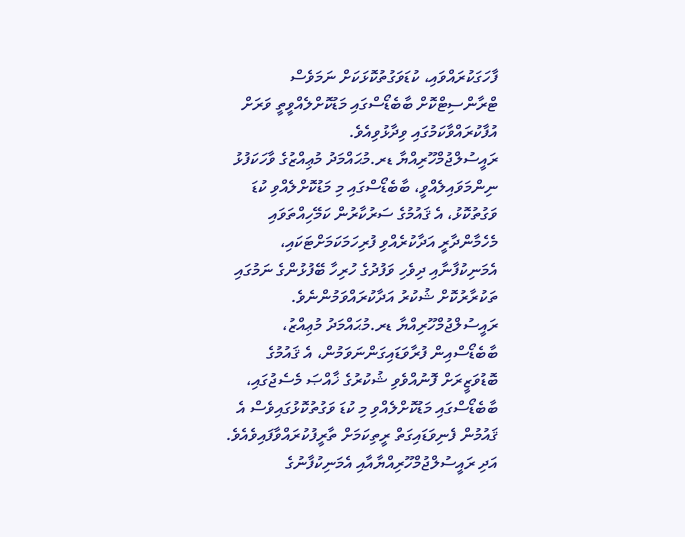ފާހަގަކުރައްވައި، ކުޑަވަގުތުކޮޅަކަށް ނަމަވެސް ޓްރާންސިޓްކޮށް ބާބެޑޯސްގައި މަޑުކޮށްލެއްވީތީ ވަރަށް އުފާކުރައްވާކަމުގައި ވިދާޅުވިއެވެ.
ރައީސުލްޖުމްހޫރިއްޔާ ޑރ.މުޙައްމަދު މުޢިއްޒުގެ ވާހަކަފުޅު ނިންމަވައިލެއްވީ، ބާބެޑޯސްގައި މި މަޑުކޮށްލެއްވި ކުޑަ ވަގުތުކޮޅު، އެ ޤައުމުގެ ސަރުކާރުން ކަމޭހިއްތަވައި މެހެމާންދާރީ އަދާކުރެއްވި ފުރިހަމަކަމަށްޓަކައި، އެމަނިކުފާނާއި ދިވެހި ވަފުދުގެ ހުރިހާ ބޭފުޅުންގެ ނަމުގައި ތަކުރާރުކޮށް ޝުކުރު އަދާކުރައްވަމުންނެވެ.
ރައީސުލްޖުމްހޫރިއްޔާ ޑރ.މުޙައްމަދު މުޢިއްޒު، ބާބެޑޯސްއިން ފުރާވަޑައިގަންނަވަމުން، އެ ޤައުމުގެ ބޮޑުވަޒީރަށް ފޮނުއްވެވި ޝުކުރުގެ ޚާއްޞަ މެސެޖުގައި، ބާބެޑޯސްގައި މަޑުކޮށްލެއްވި މި ކުޑަ ވަގުތުކޮޅުގައިވެސް އެ ޤައުމުން ފެނިވަޑައިގަތް ރީތިކަމަށް ތާރީފުކުރައްވާފައިވެއެވެ. އަދި ރައީސުލްޖުމްހޫރިއްޔާއާއި އެމަނިކުފާނުގެ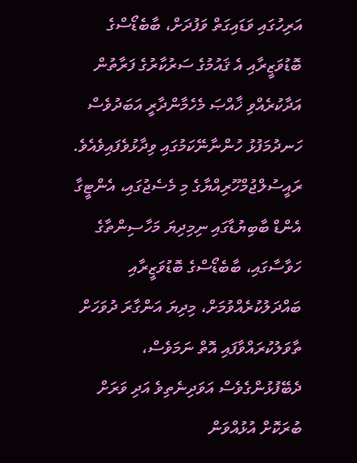އަރިހުގައި ވަޑައިގަތް ވަފުދަށް، ބާބެޑޯސްގެ ބޮޑުވަޒީރާއި އެ ޤައުމުގެ ސަރުކާރުގެ ފަރާތުން އަދާކުރެއްވި ޚާއްޞަ މެހެމާންދާރީ އަބަދުވެސް ހަނދުމަފުޅު ހުންނާނޭކަމުގައި ވިދާޅުވެފައިވެއެވެ.
ރައީސުލްޖުމްހޫރިއްޔާގެ މި މެސެޖުގައި، އެންޓީގާ އެންޑް ބާބިޔުޑާގައި ނިމިދިޔަ މަހާސިންތާގެ ހަވާސާގައި، ބާބެޑޯސްގެ ބޮޑުވަޒީރާއި ބައްދަލުކުރެއްވުމަށް، މިދިޔަ އަންގާރަ ދުވަހަށް ތާވަލުކުރައްވާފައި އޮތް ނަމަވެސް، ދެބޭފުޅުންގެވެސް އަވަދިނެތިވެ އަދި ވަރަށް ބުރަކޮށް އުޅުއްވަން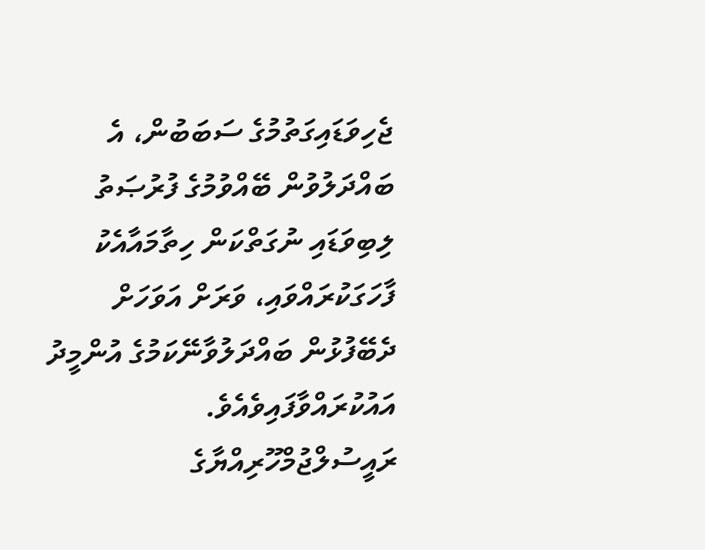ޖެހިވަޑައިގަތުމުގެ ސަބަބުން، އެ ބައްދަލުވުން ބޭއްވުމުގެ ފުރުޞަތު ލިބިވަޑައި ނުގަތްކަން ހިތާމައާއެކު ފާހަގަކުރައްވައި، ވަރަށް އަވަހަށް ދެބޭފުޅުން ބައްދަލުވާނޭކަމުގެ އުންމީދު އައުކުރައްވާފައިވެއެވެ.
ރައީސުލްޖުމްހޫރިއްޔާގެ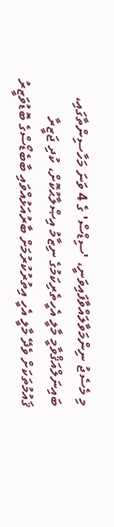މި މެސެޖު ނިންމަވާލައްވާފައިވަނީ، 'ސިޑްސް' ގެ 4 ވަނަ މަހާސިންތާގައި، ބައިނަލްއަޤްވާމީ މާލީ އެހީތެރިކަމުގެ ނިޒާމު އިޞްލާޙުކޮށް، ކުދި ޖަޒީރާ ޤައުމުތަކަށް ވެދޭ މާލީ އެހީ އިތުރުކުރުމަށް ބާރުއަޅުއްވައި ބާބެޑޯސްގެ ބޮޑުވަޒީރު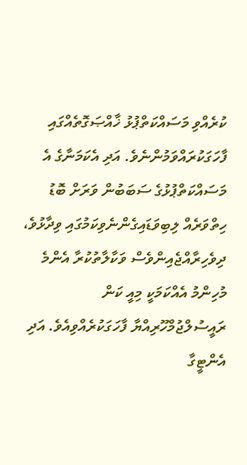ކުރެއްވި މަސައްކަތްޕުޅު ޚާއްޞަގޮތެއްގައި ފާހަގަކުރައްވަމުންނެވެ. އަދި އެކަމަނާގެ އެ މަސައްކަތްޕުޅުގެ ސަބަބުން ވަރަށް ބޮޑު ހިތްވަރެއް ލިބިވަޑައިގެންނެވިކަމުގައި ވިދާޅުވެ، ދިވެހިރާއްޖެއިންވެސް ވަކާލާތުކުރާ އެންމެ މުހިންމު އެއްކަމަކީ މިއީ ކަން ރައީސުލްޖުމްހޫރިއްޔާ ފާހަގަކުރެއްވިއެވެ. އަދި އެންޓީގާ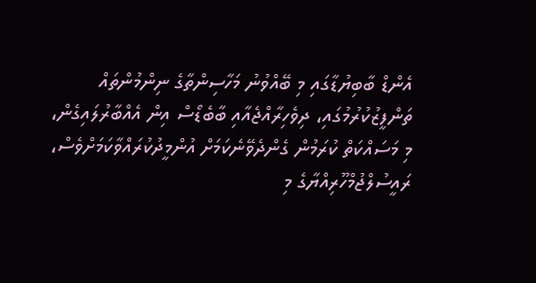އެންޑް ބާބިޔުޑާގައި މި ބޭއްވުނު މަހާސިންތާގެ ނިންމުންތައް ތަންފީޒުކުރުމުގައި، ދިވެހިރާއްޖެއާއި ބާބެޑޯސް އިން އެއްބާރުލައިގެން، މި މަސައްކަތް ކުރަމުން ގެންދެވޭނެކަމަށް އުންމީދުކުރައްވާކަމަށްވެސް، ރައީސުލްޖުމްހޫރިއްޔާގެ މި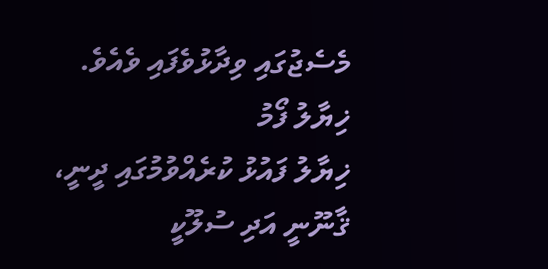މެސެޖުގައި ވިދާޅުވެފައި ވެއެވެ.
ޚިޔާލު ފޯމު
ޚިޔާލު ފައުޅު ކުރެއްވުމުގައި ދީނީ، ޤާނޫނީ އަދި ސުލޫކީ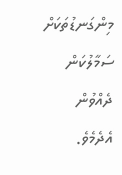މިންގަނޑުތަކަށް ސަމާލުކަން ދެއްވުން އެދެމެވެ.